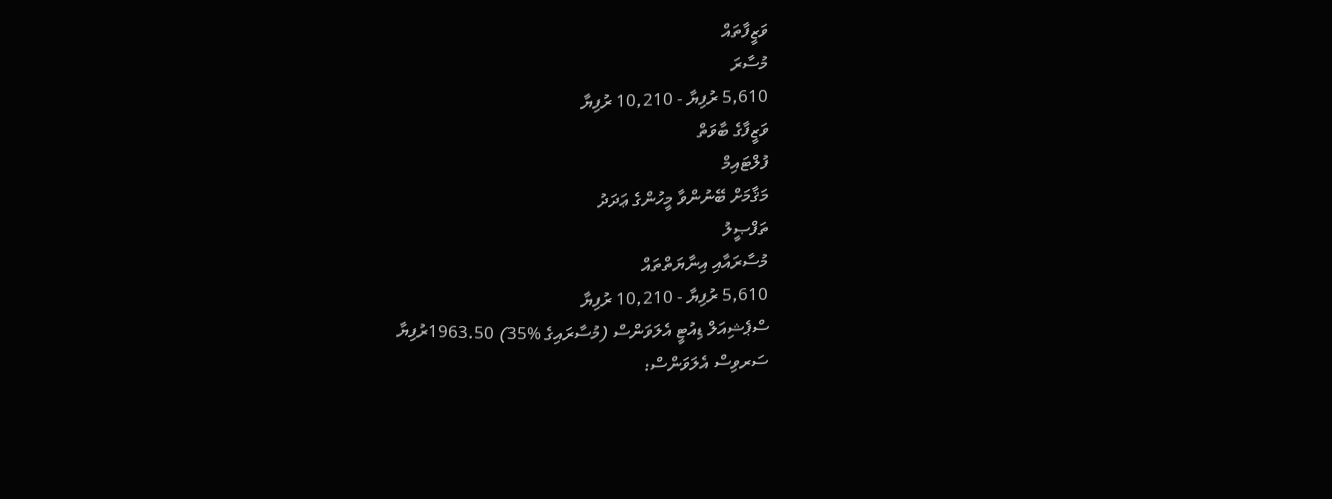ވަޒީފާތައް
މުސާރަ
5,610 ރުފިޔާ - 10,210 ރުފިޔާ
ވަޒީފާގެ ބާވަތް
ފުލްޓައިމް
މަޤާމަށް ބޭނުންވާ މީހުންގެ ޢަދަދު
ތަފްޞީލު
މުސާރައާއި އިނާޔަތްތައް
5,610 ރުފިޔާ - 10,210 ރުފިޔާ
ސްޕެޝިއަލް ޑިއުޓީ އެލަވަންސް (މުސާރައިގެ %35) 1963.50ރުފިޔާ
ސަރވިސް އެލަވަންސް: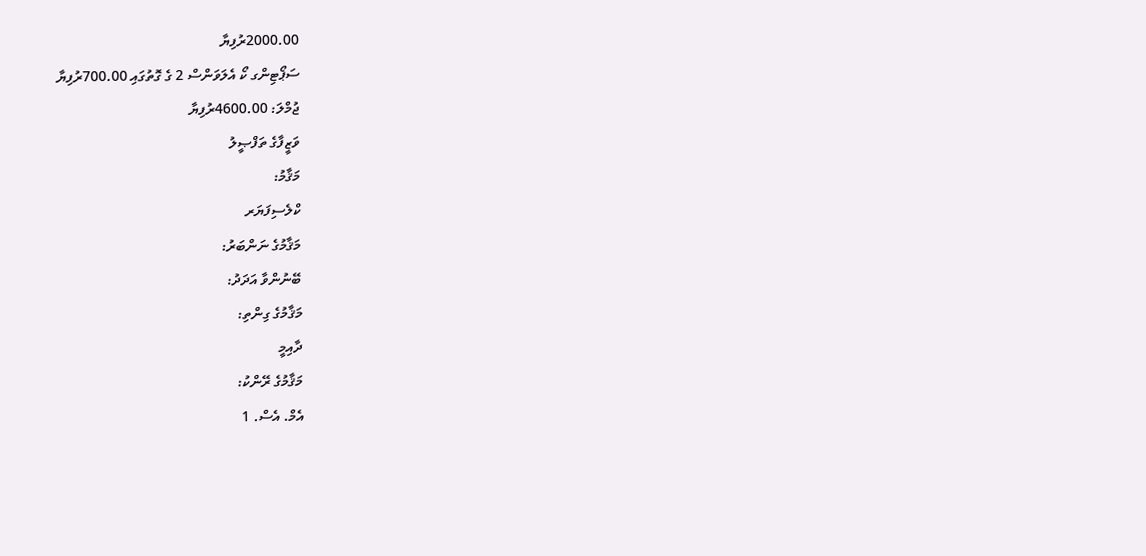2000.00ރުފިޔާ
ސަޕޯޓިންގ ކޯ އެލަވަންސް 2 ގެ ގޮތުގައި 700.00ރުފިޔާ
ޖުމްލަ: 4600.00ރުފިޔާ
ވަޒީފާގެ ތަފްޞީލު
މަޤާމު:
ކްލެސިފަޔަރ
މަޤާމުގެ ނަންބަރު:
ބޭނުންވާ އަދަދު:
މަޤާމުގެ ގިންތި:
ދާއިމީ
މަޤާމުގެ ރޭންކު:
އެމް. އެސް. 1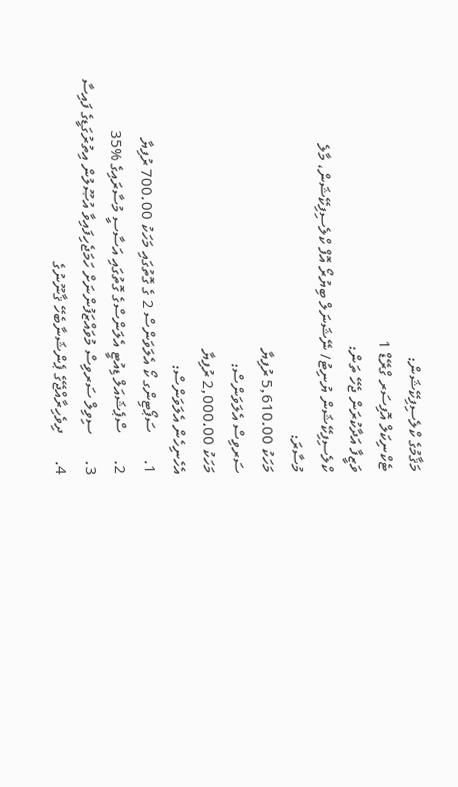މަޤާމުގެ ކްލެސިފިކޭޝަން:
ޓެކްނިކަލް އޮފިސަރ ގްރޭޑް 1
ވަޒީފާ އަދާކުރަން ޖެހޭ ތަން:
ކްލެސިފިކޭޝަން ޔުނިޓު/ ނޭޝަނަލް ބިޔުރޯ އޮފް ކްލެސިފިކޭޝަން، މާލެ
މުސާރަ:
މަހަކު 5,610.00 ރުފިޔާ
ސަރވިސް އެލަވަންސް:
މަހަކު 2,000.00 ރުފިޔާ
އެހެނިހެން އެލަވަންސް:
1.       ސަޕޯޓިންގ ކޯ އެލަވަންސް 2 ގެ ގޮތުގައި މަހަކު 700.00 ރުފިޔާ
2.       ސްޕެޝައަލް ޑިއުޓީ އެލަންސްގެ ގޮތުގައި އަސާސީ މުސާރައިގެ %35
3.       ސިވިލް ސަރވިސް މުވައްޒަފުންނަށް ހަމަޖެހިފައިވާ އުޞޫލުން އިތުރުގަޑީގެ ފައިސާ
4.       ދިވެހިރާއްޖޭގެ ޕެންޝަނާބެހޭ ޤާނޫނުގެ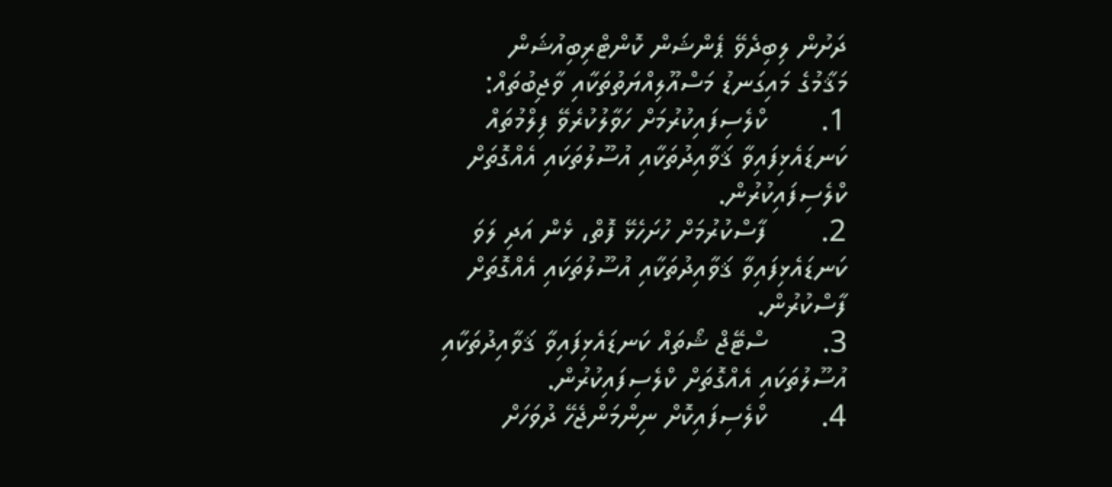ދަށުން ލިބިދެވޭ ޕެންޝަން ކޮންޓްރިބިއުޝަން
މަޤާމުގެ މައިގަނޑު މަސްއޫލިއްޔަތުތަކާއި ވާޖިބުތައް:
1.       ކްލެސިފައިކުރުމަށް ހަވާލުކުރެވޭ ފިލްމުތައް ކަނޑައެޅިފައިވާ ޤަވާއިދުތަކާއި އުސޫލުތަކައި އެއްގޮތަށް ކްލެސިފައިކުރުން.
2.       ފާސްކުރުމަށް ހުށަހެޅޭ ފޮތް، ޅެން އަދި ލަވަ ކަނޑައެޅިފައިވާ ޤަވާއިދުތަކާއި އުސޫލުތަކައި އެއްގޮތަށް ފާސްކުރުން.
3.       ސްޓޭޖް ޝޯތައް ކަނޑައެޅިފައިވާ ޤަވާއިދުތަކާއި އުސޫލުތަކައި އެއްގޮތަށް ކްލެސިފައިކުރުން.
4.       ކްލެސިފައިކޮށް ނިންމަންޖެހޭ ދުވަހަށް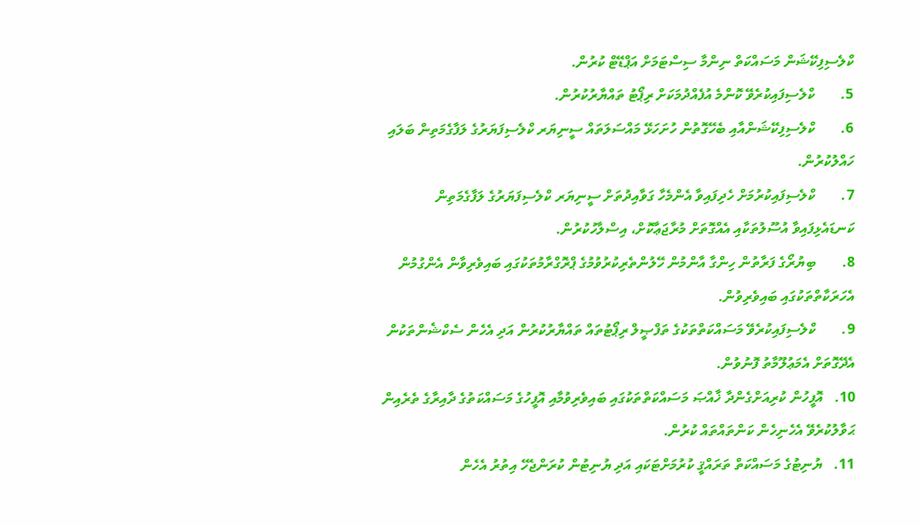ކްލެސިފިކޭޝަން މަސައްކަތް ނިންމާ ސިސްޓަމަށް އަޕްޑޭޓް ކުރުން.
5.       ކްލެސިފައިކުރެވޭ ކޮންމެ އުފެއްދުމަކަށް ރިޕޯޓު ތައްޔާރުކުރުން.
6.       ކްލެސިފިކޭޝަންއާއި ބެހޭގޮތުން ހުށަހަޅޭ މައްސަލަތައް ސީނިޔަރ ކްލެސިފަޔަރުގެ ލަފާގެމަތިން ބަލައި ހައްލުކުރުން.
7.       ކްލެސިފައިކުރުމަށް ހެދިފައިވާ އެންމެހާ ގަވާއިދުތަށް ސީނިޔަރ ކްލެސިފަޔަރުގެ ލަފާގެމަތިން ކަނޑައެޅިފައިވާ އުސޫލުތަކާއި އެއްގޮތަށް މުރާޖަޢާކޮށް، އިސްލާހުކުރުން.
8.       ބިޔުރޯގެ ފަރާތުން ހިންގާ އާންމުން ހޭލުންތެރިކުރުވުމުގެ ޕްރޮގްރާމުތަކުގައި ބައިވެރިވާން އެންގުމުން އެހަރަކާތްތަކުގައި ބައިވެރިވުން.
9.       ކްލެސިފައިކުރެވޭ މަސައްކަތްތަކުގެ ތަފްޞީލް ރިޕޯޓުތައް ތައްޔާރުކުރުން އަދި އެހެން ސެކްޝެންތަކުން އެދޭގޮތަށް އެމަޢުލޫމާތު ފޮނުވުން.
10.   އޮފީހުން ކުރިއަށްގެންދާ ޚާއްޞަ މަސައްކަތްތަކުގައި ބައިވެރިވުމާއި އޮފީހުގެ މަސައްކަތުގެ ދާއިރާގެ ތެރެއިން ޙަވާލުކުރެވޭ އެހެނިހެން ކަންތައްތައް ކުރުން.
11.   ޔުނިޓުގެ މަސައްކަތް ތަރައްޤީ ކުރުމަށްޓަކައި އަދި ޔުނިޓުން ކުރަންޖެހޭ އިތުރު އެހެން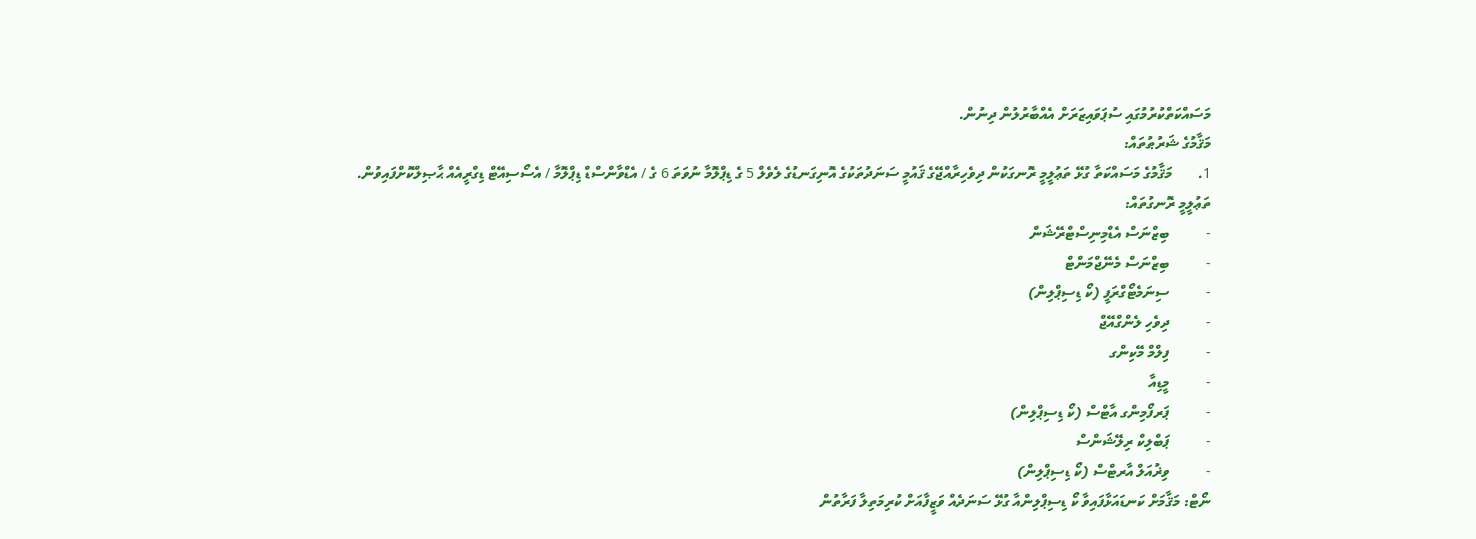މަސައްކަތްކުރުމުގައި ސުޕަވައިޒަރަށް އެއްބާރުލުން ދިނުން.
މަޤާމުގެ ޝަރުޠުތައް:
1.       މަޤާމުގެ މަސައްކަތާ ގުޅޭ ތަޢުލީމީ ރޮނގަކުން ދިވެހިރާއްޖޭގެ ޤައުމީ ސަނަދުތަކުގެ އޮނިގަނޑުގެ ލެވެލް 5 ގެ ޑިޕްލޮމާ ނުވަތަ 6 ގެ / އެޑްވާންސްޑް ޑިޕްލޮމާ / އެސޯސިއޭޓް ޑިގްރީއެއް ޙާޞިލްކޮށްފައިވުން.
ތަޢުލީމީ ރޮނގުތައް:
-          ބިޒްނަސް އެޑްމިނިސްޓްރޭޝަން
-          ބިޒްނަސް މެނޭޖްމަންޓް
-          ސިނަމެޓޯގްރަފީ (ކޯ ޑިސިޕްލިން)
-          ދިވެހި ލެންގްއޭޖް
-          ފިލްމް މޭކިންގ
-          މީޑިއާ
-          ޕަރފޯމިންގ އާޓްސް (ކޯ ޑިސިޕްލިން)
-          ޕަބްލިކް ރިލޭޝަންސް
-          ވިޜުއަލް އާރޓްސް (ކޯ ޑިސިޕްލިން)
ނޯޓް: މަޤާމަށް ކަނޑައަޅާފައިވާ ކޯ ޑިސިޕްލިންއާ ގުޅޭ ސަނަދެއް ވަޒީފާއަށް ކުރިމަތިލާ ފަރާތުން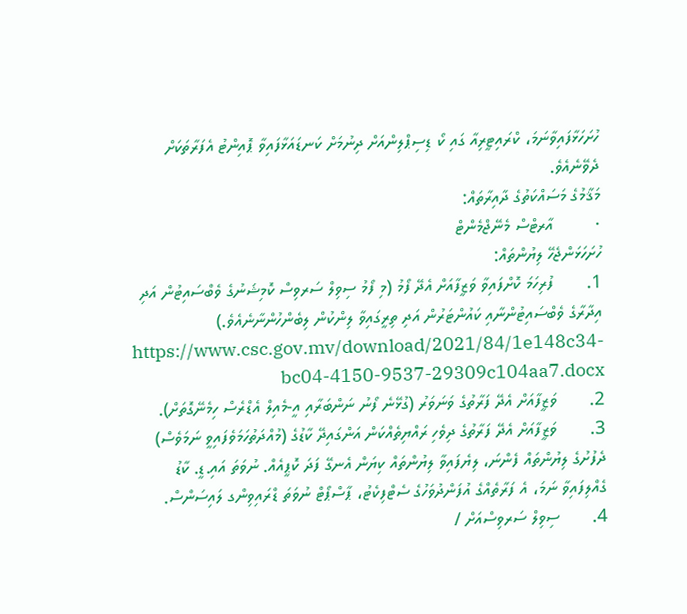ހުށަހަޅާފައިވާނަމަ، ކްރައިޓީރިއާ ގައި ކޯ ޑިސިޕްލިންއަށް ދިނުމަށް ކަނޑައަޅާފައިވާ ޕޮއިންޓު އެފަރާތަކަށް ދެވޭނެއެވެ.
މަޤާމުގެ މަސައްކަތުގެ ދާއިރާތައް:
·         އާރޓްސް މެނޭޖްމެންޓް
ހުށަހަޅަންޖެހޭ ލިޔުންތައް:
1.       ފުރިހަމަ ކޮށްފައިވާ ވަޒީފާއަށް އެދޭ ފޯމު (މި ފޯމު ސިވިލް ސަރވިސް ކޮމިޝަނުގެ ވެބްސައިޓުން އަދި އިދާރާގެ ވެބްސައިޓުންނާއި ކައުންޓަރުން އަދި ތިރީގައިވާ ލިންކުން ލިބެންހުންނާނެއެވެ.)  https://www.csc.gov.mv/download/2021/84/1e148c34-bc04-4150-9537-29309c104aa7.docx
2.       ވަޒީފާއަށް އެދޭ ފަރާތުގެ ވަނަވަރު (ގުޅޭނެ ފޯނު ނަންބަރާއި އީ-މެއިލް އެޑްރެސް ހިމެނޭގޮތަށް).
3.       ވަޒީފާއަށް އެދޭ ފަރާތުގެ ދިވެހި ރައްޔިތެއްކަން އަންގައިދޭ ކާޑުގެ (މުއްދަތުހަމަވެފައިވީ ނަމަވެސް) ދެފުށުގެ ލިޔުންތައް ފެންނަ، ލިޔެފައިވާ ލިޔުންތައް ކިޔަން އެނގޭ ފަދަ ކޮޕީއެއް. ނުވަތަ އައި.ޑީ. ކާޑު ގެއްލިފައިވާ ނަމަ، އެ ފަރާތެއްގެ އުފަންދުވަހުގެ ސެޓްފިކެޓު، ޕާސްޕޯޓް ނުވަތަ ޑްރައިވިންގ ލައިސަންސް.
4.       ސިވިލް ސަރވިސްއަށް /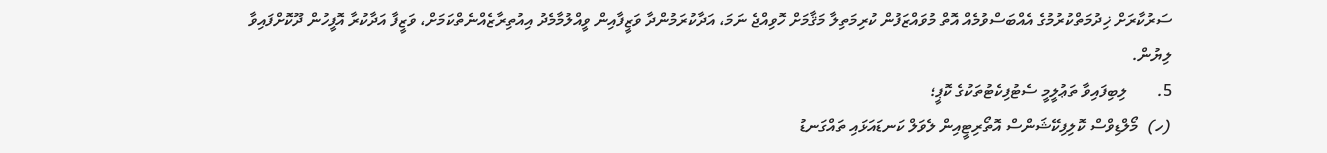ސަރުކާރަށް ޚިދުމަތްކުރުމުގެ އެއްބަސްވުމެއް އޮތް މުވައްޒަފުން ކުރިމަތިލާ މަޤާމަށް ހޮވިއްޖެ ނަމަ، އަދާކުރަމުންދާ ވަޒީފާއިން ވީއްލުމާމެދު އިއުތިރާޒެއްނެތްކަމަށް، ވަޒީފާ އަދާކުރާ އޮފީހުން ދޫކޮށްފައިވާ ލިޔުން.
5.       ލިބިފައިވާ ތަޢުލީމީ ސެޓުފިކެޓުތަކުގެ ކޮޕީ؛
(ހ)  މޯލްޑިވްސް ކޮލިފިކޭޝަންސް އޮތޯރިޓީއިން ލެވަލް ކަނޑައަޅައި ތައްގަނޑު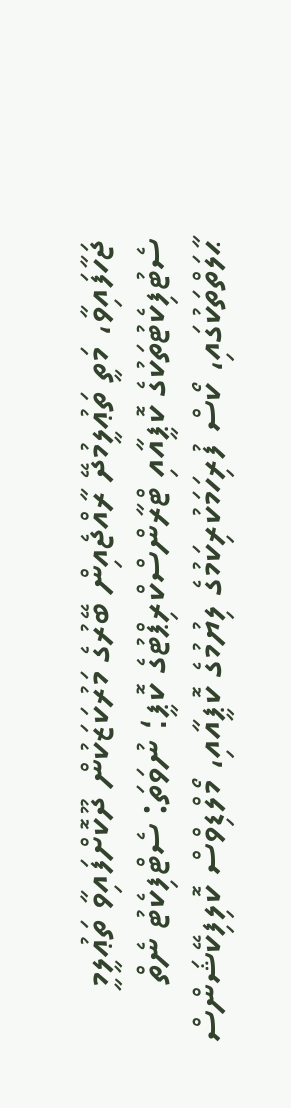ޖަހާފައިވާ، މަތީ ތަޢުލީމުދޭ ރާއްޖެއިން ބޭރުގެ މަރުކަޒަކުން ދޫކޮށްފައިވާ ތަޢުލީމީ ސެޓުފިކެޓުތަކުގެ ކޮޕީއާއި ޓްރާންސްކްރިޕްޓުގެ ކޮޕީ؛ ނުވަތަ: ސެޓްފިކެޓު ނެތް ޙާލަތްތަކުގައި، ކޯސް ފުރިހަމަކުރިކަމުގެ ލިޔުމުގެ ކޮޕީއާއި، މޯލްޑިވްސް ކޮލިފިކޭޝަންސް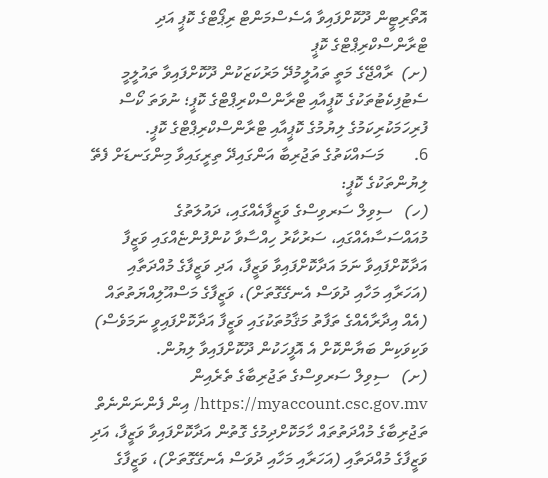އޮތޯރިޓީން ދޫކޮށްފައިވާ އެސެސްމަންޓް ރިޕޯޓްގެ ކޮޕީ އަދި ޓްރާންސްކްރިޕްޓްގެ ކޮޕީ
(ށ)  ރާއްޖޭގެ މަތީ ތައުލީމުދޭ މަރުކަޒަކުން ދޫކޮށްފައިވާ ތައުލީމީ ސެޓުފިކެޓުތަކުގެ ކޮޕީއާއި ޓްރާންސްކްރިޕްޓްގެ ކޮޕީ؛ ނުވަތަ ކޯސް ފުރިހަމަކުރިކަމުގެ ލިޔުމުގެ ކޮޕީއާއި ޓްރާންސްކްރިޕްޓްގެ ކޮޕީ.
6.       މަސައްކަތުގެ ތަޖުރިބާ އަންގައިދޭ ތިރީގައިވާ މިންގަނޑަށް ފެތޭ ލިޔުންތަކުގެ ކޮޕީ:
(ހ)   ސިވިލް ސަރވިސްގެ ވަޒީފާއެއްގައި، ދައުލަތުގެ މުއައްސަސާއެއްގައި، ސަރުކާރު ހިއްސާވާ ކުންފުންޏެއްގައި ވަޒީފާ އަދާކޮށްފައިވާ ނަމަ އަދާކޮށްފައިވާ ވަޒީފާ، އަދި ވަޒީފާގެ މުއްދަތާއި (އަހަރާއި މަހާއި ދުވަސް އެނގޭގޮތަށް)، ވަޒީފާގެ މަސްއޫލިއްޔަތުތައް (އެއް އިދާރާއެއްގެ ތަފާތު މަޤާމުތަކުގައި ވަޒީފާ އަދާކޮށްފައިވީ ނަމަވެސް) ވަކިވަކިން ބަޔާންކޮށް އެ އޮފީހަކުން ދޫކޮށްފައިވާ ލިޔުން.
(ށ)   ސިވިލް ސަރވިސްގެ ތަޖުރިބާގެ ތެރެއިން https://myaccount.csc.gov.mv/ އިން ފެންނަންނެތް ތަޖުރިބާގެ މުއްދަތުތައް ހާމަކޮށްދިމުގެ ގޮތުން އަދާކޮށްފައިވާ ވަޒީފާ، އަދި ވަޒީފާގެ މުއްދަތާއި (އަހަރާއި މަހާއި ދުވަސް އެނގޭގޮތަށް)، ވަޒީފާގެ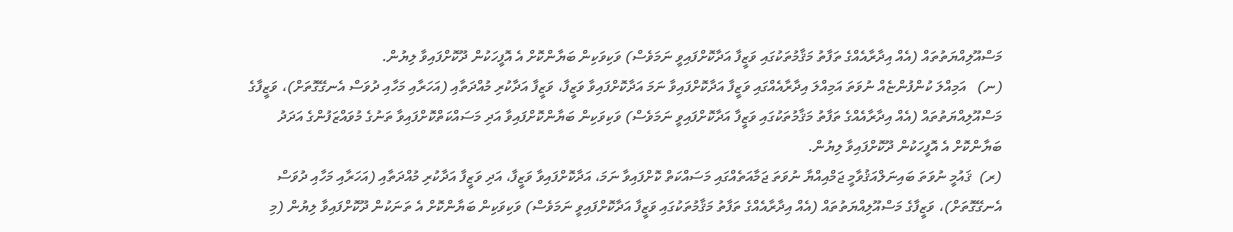މަސްއޫލިއްޔަތުތައް (އެއް އިދާރާއެއްގެ ތަފާތު މަޤާމުތަކުގައި ވަޒީފާ އަދާކޮށްފައިވީ ނަމަވެސް) ވަކިވަކިން ބަޔާންކޮށް އެ އޮފީހަކުން ދޫކޮށްފައިވާ ލިޔުން.
(ނ)   އަމިއްލަ ކުންފުންޏެއް ނުވަތަ އަމިއްލަ އިދާރާއެއްގައި ވަޒީފާ އަދާކޮށްފައިވާ ނަމަ އަދާކޮށްފައިވާ ވަޒީފާ، ވަޒީފާ އަދާކުރި މުއްދަތާއި (އަހަރާއި މަހާއި ދުވަސް އެނގޭގޮތަށް)، ވަޒީފާގެ މަސްއޫލިއްޔަތުތައް (އެއް އިދާރާއެއްގެ ތަފާތު މަޤާމުތަކުގައި ވަޒީފާ އަދާކޮށްފައިވީ ނަމަވެސް) ވަކިވަކިން ބަޔާންކޮށްފައިވާ އަދި މަސައްކަތްކޮށްފައިވާ ތަނުގެ މުވައްޒަފުންގެ އަދަދު ބަޔާންކޮށް އެ އޮފީހަކުން ދޫކޮށްފައިވާ ލިޔުން.
(ރ)  ޤައުމީ ނުވަތަ ބައިނަލްއަޤުވާމީ ޖަމްއިއްޔާ ނުވަތަ ޖަމާއަތެއްގައި މަސައްކަތް ކޮށްފައިވާ ނަމަ، އަދާކޮށްފައިވާ ވަޒީފާ، އަދި ވަޒީފާ އަދާކުރި މުއްދަތާއި (އަހަރާއި މަހާއި ދުވަސް އެނގޭގޮތަށް)، ވަޒީފާގެ މަސްއޫލިއްޔަތުތައް (އެއް އިދާރާއެއްގެ ތަފާތު މަޤާމުތަކުގައި ވަޒީފާ އަދާކޮށްފައިވީ ނަމަވެސް) ވަކިވަކިން ބަޔާންކޮށް އެ ތަނަކުން ދޫކޮށްފައިވާ ލިޔުން (މި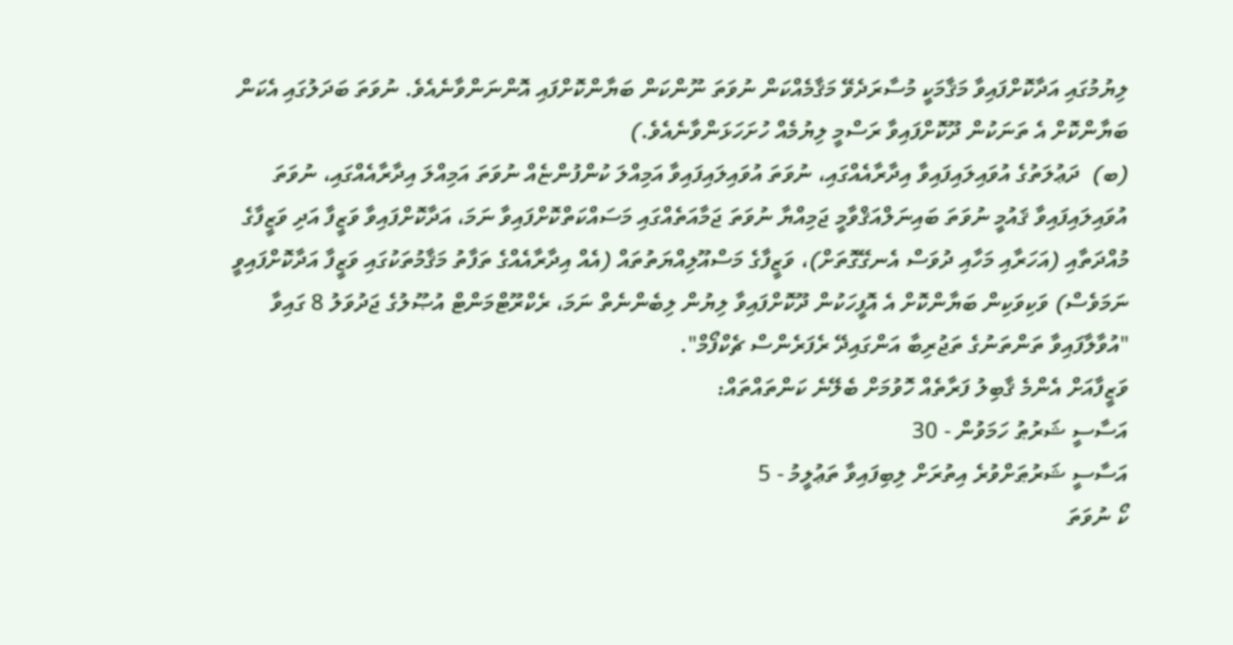ލިޔުމުގައި އަދާކޮށްފައިވާ މަޤާމަކީ މުސާރަދެވޭ މަޤާމެއްކަން ނުވަތަ ނޫންކަން ބަޔާންކޮށްފައި އޮންނަންވާނެއެވެ. ނުވަތަ ބަދަލުގައި އެކަން ބަޔާންކޮށް އެ ތަނަކުން ދޫކޮށްފައިވާ ރަސްމީ ލިޔުމެއް ހުށަހަޅަންވާނެއެވެ.)
(ބ)  ދަޢުލަތުގެ އުވައިލައިފައިވާ އިދާރާއެއްގައި، ނުވަތަ އުވައިލައިފައިވާ އަމިއްލަ ކުންފުންޏެއް ނުވަތަ އަމިއްލަ އިދާރާއެއްގައި، ނުވަތަ އުވައިލައިފައިވާ ޤައުމީ ނުވަތަ ބައިނަލްއަޤްވާމީ ޖަމިއްޔާ ނުވަތަ ޖަމާއަތެއްގައި މަސައްކަތްކޮށްފައިވާ ނަމަ، އަދާކޮށްފައިވާ ވަޒީފާ އަދި ވަޒީފާގެ މުއްދަތާއި (އަހަރާއި މަހާއި ދުވަސް އެނގޭގޮތަށް)، ވަޒީފާގެ މަސްއޫލިއްޔަތުތައް (އެއް އިދާރާއެއްގެ ތަފާތު މަޤާމުތަކުގައި ވަޒީފާ އަދާކޮށްފައިވީ ނަމަވެސް) ވަކިވަކިން ބަޔާންކޮށް އެ އޮފީހަކުން ދޫކޮށްފައިވާ ލިޔުން ލިބެންނެތް ނަމަ، ރެކްރޫޓްމަންޓް އުޞޫލުގެ ޖަދުވަލު 8 ގައިވާ "އުވާލާފައިވާ ތަންތަނުގެ ތަޖުރިބާ އަންގައިދޭ ރެފަރެންސް ޗެކްފޯމް".
ވަޒީފާއަށް އެންމެ ޤާބިލު ފަރާތެއް ހޮވުމަށް ބެލޭނެ ކަންތައްތައް:
އަސާސީ ޝަރުޠު ހަމަވުން - 30
އަސާސީ ޝަރުޠަށްވުރެ އިތުރަށް ލިބިފައިވާ ތަޢުލީމު - 5
ކޯ ނުވަތަ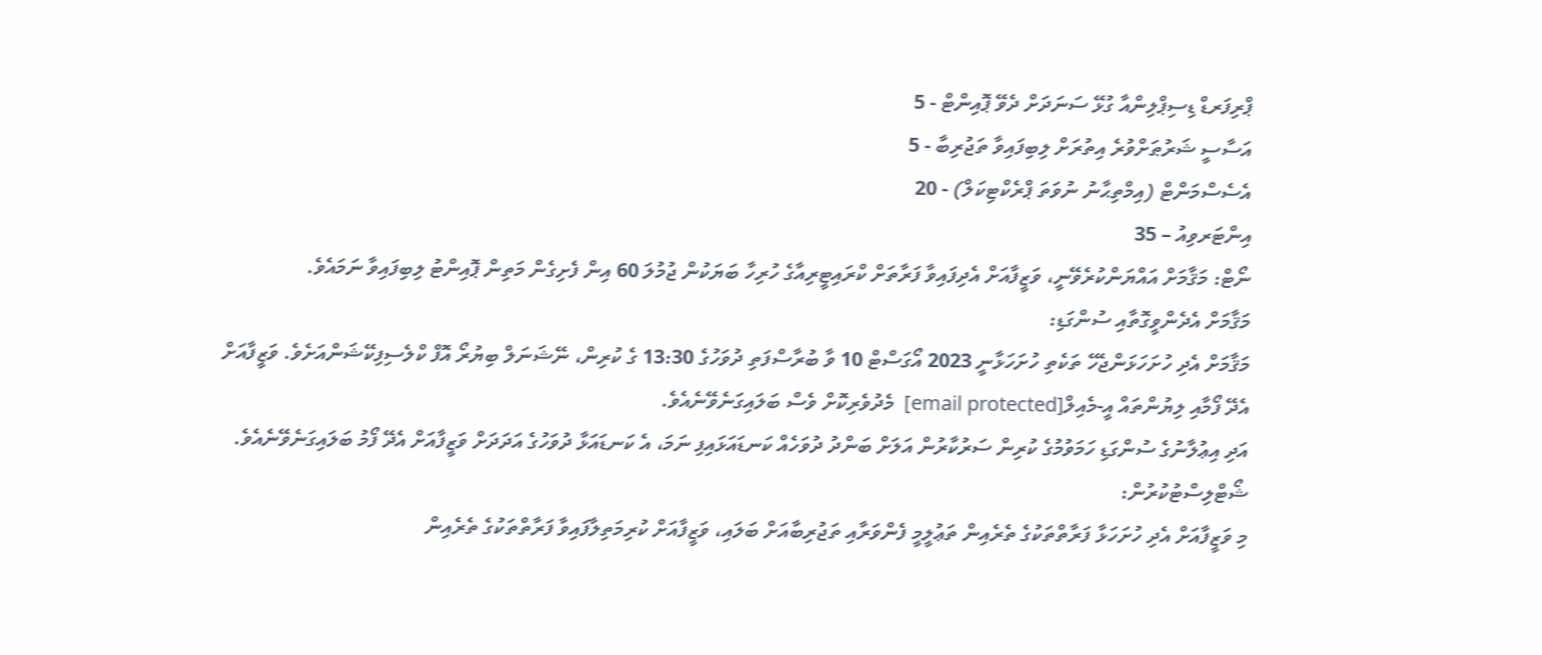ޕްރިފަރޑް ޑިސިޕްލިންއާ ގުޅޭ ސަނަދަށް ދެވޭ ޕޮއިންޓް - 5
އަސާސީ ޝަރުޠަށްވުރެ އިތުރަށް ލިބިފައިވާ ތަޖުރިބާ - 5
އެސެސްމަންޓް (އިމްތިޙާނު ނުވަތަ ޕްރެކްޓިކަލް) - 20
އިންޓަރވިއު – 35
ނޯޓް: މަޤާމަށް އައްޔަންކުރެވޭނީ، ވަޒީފާއަށް އެދިފައިވާ ފަރާތަށް ކްރައިޓީރިއާގެ ހުރިހާ ބަޔަކުން ޖުމުލަ 60 އިން ފެށިގެން މަތިން ޕޮއިންޓު ލިބިފައިވާ ނަމައެވެ.
މަޤާމަށް އެދެންވީގޮތާއި ސުންގަޑި:
މަޤާމަށް އެދި ހުށަހަޅަންޖެހޭ ތަކެތި ހުށަހަޅާނީ 2023 އޯގަސްޓް 10 ވާ ބުރާސްފަތި ދުވަހުގެ 13:30 ގެ ކުރިން، ނޭޝަނަލް ބިޔުރޯ އޮފް ކްލެސިފިކޭޝަންއަށެވެ. ވަޒީފާއަށް އެދޭ ފޯމާއި ލިޔުންތައް އީ-މެއިލް[email protected]  މެދުވެރިކޮށް ވެސް ބަލައިގަނެވޭނެއެވެ.
އަދި އިޢުލާނުގެ ސުންގަޑި ހަމަވުމުގެ ކުރިން ސަރުކާރުން އަލަށް ބަންދު ދުވަހެއް ކަނޑައަޅައިފި ނަމަ، އެ ކަނޑައަޅާ ދުވަހުގެ އަދަދަށް ވަޒީފާއަށް އެދޭ ފޯމު ބަލައިގަނެވޭނެއެވެ.
ޝޯޓްލިސްޓުކުރުން:
މި ވަޒީފާއަށް އެދި ހުށަހަޅާ ފަރާތްތަކުގެ ތެރެއިން ތަޢުލީމީ ފެންވަރާއި ތަޖުރިބާއަށް ބަލައި، ވަޒީފާއަށް ކުރިމަތިލާފައިވާ ފަރާތްތަކުގެ ތެރެއިން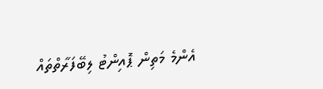އެންމެ މަތިން ޕޮއިންޓު ލިބޭފަރާތްތައް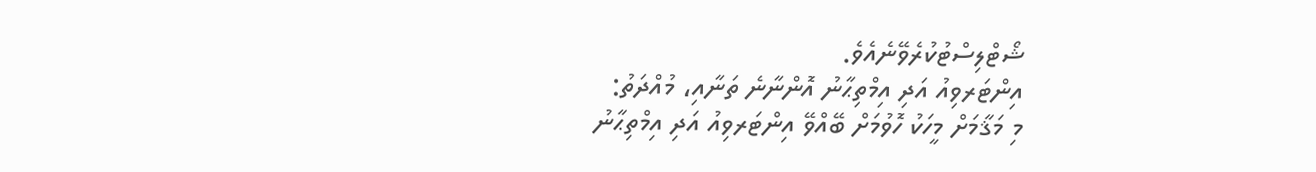ޝޯޓްލިސްޓުކުރެވޭނެއެވެ.
އިންޓަރވިއު އަދި އިމްތިޙާނު އޮންނާނެ ތަނާއި، މުއްދަތު:
މި މަޤާމަށް މީހަކު ހޮވުމަށް ބޭއްވޭ އިންޓަރވިއު އަދި އިމްތިޙާނު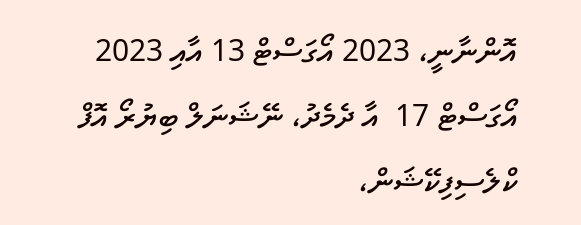އޮންނާނީ، 2023 އޯގަސްޓް 13 އާއި 2023 އޯގަސްޓް 17  އާ ދެމެދު، ނޭޝަނަލް ބިޔުރޯ އޮފް ކްލެސިފިކޭޝަން،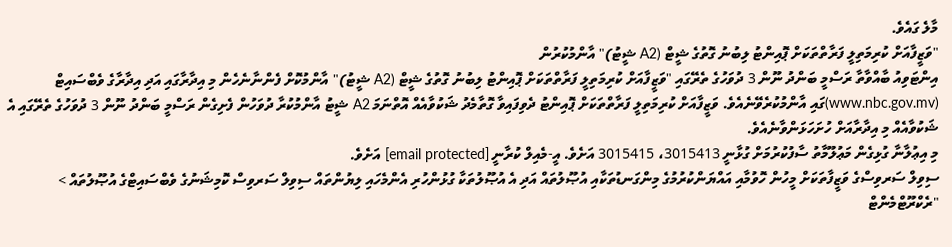މާލެ ގައެވެ.
"ވަޒީފާއަށް ކުރިމަތިލީ ފަރާތްތަކަށް ޕޮއިންޓު ލިބުނު ގޮތުގެ ޝީޓް (A2 ޝީޓު)" އާންމުކުރުން
އިންޓަވިއު ބާއްވާތާ ރަސްމީ ބަންދު ނޫން 3 ދުވަހުގެ ތެރޭގައި "ވަޒީފާއަށް ކުރިމަތިލީ ފަރާތްތަކަށް ޕޮއިންޓު ލިބުނު ގޮތުގެ ޝީޓް (A2 ޝީޓު)" އާންމުކޮށް ފެންނާނެހެން މި އިދާރާގައި އަދި އިދާރާގެ ވެބްސައިޓް (www.nbc.gov.mv)ގައި އާންމުކުރެވޭނެއެވެ. ވަޒީފާއަށް ކުރިމަތިލީ ފަރާތްތަކަށް ޕޮއިންޓު ދެވިފައިވާ ގޮތާމެދު ޝަކުވާއެއް އޮތްނަމަ A2 ޝީޓު އާންމުކުރާ ދުވަހުން ފެށިގެން ރަސްމީ ބަންދު ނޫން 3 ދުވަހުގެ ތެރޭގައި އެ ޝަކުވާއެއް މި އިދާރާއަށް ހުށަހަޅަންވާނެއެވެ.
މި އިޢުލާނާ ގުޅިގެން މަޢުލޫމާތު ސާފުކުރުމަށް ގުޅާނީ 3015413، 3015415 އަށެވެ. އީ-މެއިލް ކުރާނީ [email protected] އަށެވެ.
ސިވިލް ސަރވިސްގެ ވަޒީފާތަކަށް މީހުން ހޮވުމާއި އައްޔަންކުރުމުގެ މިންގަނޑުތަކާއި އުޞޫލުތައް އަދި އެ އުޞޫލުތަކާ ގުޅުންހުރި އެންމެހައި ލިޔުންތައް ސިވިލް ސަރވިސް ކޮމިޝަނުގެ ވެބްސައިޓްގެ އުޞޫލުތައް > "ރެކްރޫޓްމެންޓް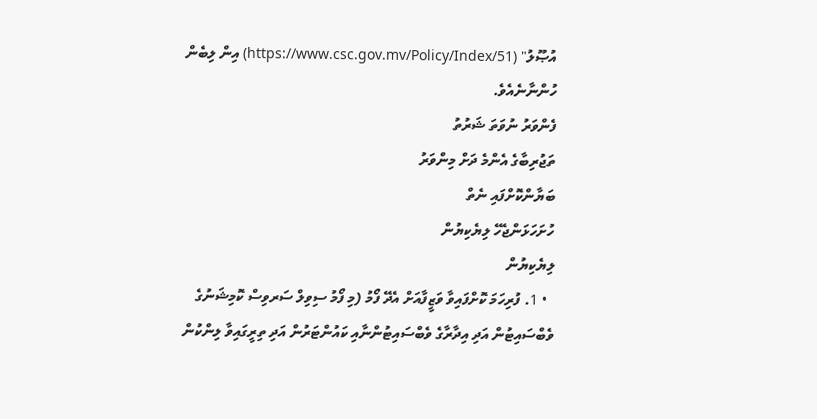އުޞޫލު" (https://www.csc.gov.mv/Policy/Index/51) އިން ލިބެން ހުންނާނެއެވެ.
ފެންވަރު ނުވަތަ ޝަރުތު
ތަޖުރިބާގެ އެންމެ ދަށް މިންވަރު
ބަޔާންކޮށްފައި ނެތް
ހުށަހަޅަންޖެހޭ ލިޔެކިޔުން
ލިޔެކިޔުން
  • 1. ފުރިހަމަ ކޮށްފައިވާ ވަޒީފާއަށް އެދޭ ފޯމު (މި ފޯމު ސިވިލް ސަރވިސް ކޮމިޝަނުގެ ވެބްސައިޓުން އަދި އިދާރާގެ ވެބްސައިޓުންނާއި ކައުންޓަރުން އަދި ތިރީގައިވާ ލިންކުން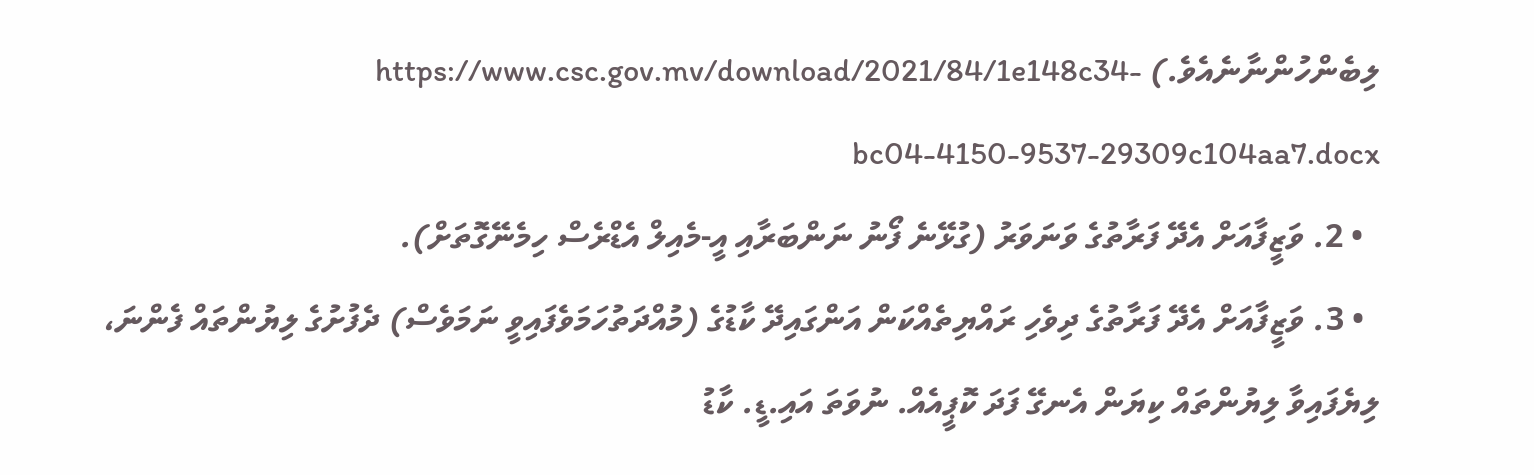ލިބެންހުންނާނެއެވެ.) https://www.csc.gov.mv/download/2021/84/1e148c34-bc04-4150-9537-29309c104aa7.docx
  • 2. ވަޒީފާއަށް އެދޭ ފަރާތުގެ ވަނަވަރު (ގުޅޭނެ ފޯނު ނަންބަރާއި އީ-މެއިލް އެޑްރެސް ހިމެނޭގޮތަށް).
  • 3. ވަޒީފާއަށް އެދޭ ފަރާތުގެ ދިވެހި ރައްޔިތެއްކަން އަންގައިދޭ ކާޑުގެ (މުއްދަތުހަމަވެފައިވީ ނަމަވެސް) ދެފުށުގެ ލިޔުންތައް ފެންނަ، ލިޔެފައިވާ ލިޔުންތައް ކިޔަން އެނގޭ ފަދަ ކޮޕީއެއް. ނުވަތަ އައި.ޑީ. ކާޑު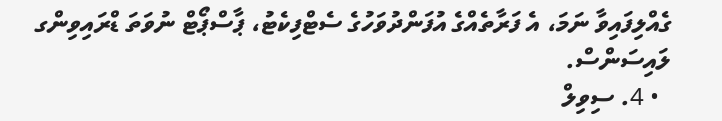ގެއްލިފައިވާ ނަމަ، އެ ފަރާތެއްގެ އުފަންދުވަހުގެ ސެޓްފިކެޓު، ޕާސްޕޯޓް ނުވަތަ ޑްރައިވިންގ ލައިސަންސް.
  • 4. ސިވިލް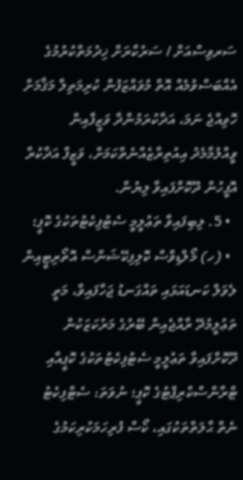ސަރވިސްއަށް / ސަރުކާރަށް ޚިދުމަތްކުރުމުގެ އެއްބަސްވުމެއް އޮތް މުވައްޒަފުން ކުރިމަތިލާ މަޤާމަށް ހޮވިއްޖެ ނަމަ، އަދާކުރަމުންދާ ވަޒީފާއިން ވީއްލުމާމެދު އިއުތިރާޒެއްނެތްކަމަށް، ވަޒީފާ އަދާކުރާ އޮފީހުން ދޫކޮށްފައިވާ ލިޔުން.
  • 5. ލިބިފައިވާ ތަޢުލީމީ ސެޓުފިކެޓުތަކުގެ ކޮޕީ؛
  • (ހ) މޯލްޑިވްސް ކޮލިފިކޭޝަންސް އޮތޯރިޓީއިން ލެވަލް ކަނޑައަޅައި ތައްގަނޑު ޖަހާފައިވާ، މަތީ ތަޢުލީމުދޭ ރާއްޖެއިން ބޭރުގެ މަރުކަޒަކުން ދޫކޮށްފައިވާ ތަޢުލީމީ ސެޓުފިކެޓުތަކުގެ ކޮޕީއާއި ޓްރާންސްކްރިޕްޓުގެ ކޮޕީ؛ ނުވަތަ: ސެޓްފިކެޓު ނެތް ޙާލަތްތަކުގައި، ކޯސް ފުރިހަމަކުރިކަމުގެ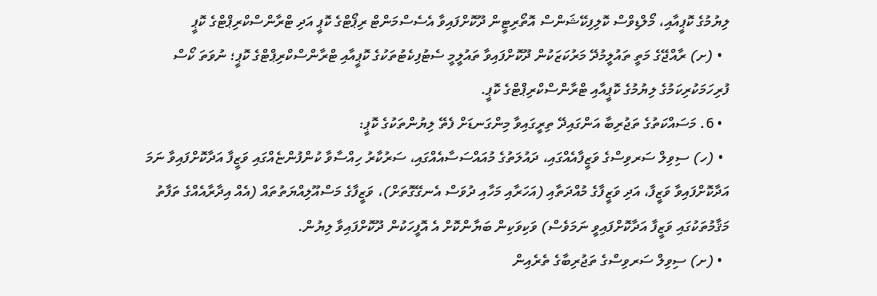ލިޔުމުގެ ކޮޕީއާއި، މޯލްޑިވްސް ކޮލިފިކޭޝަންސް އޮތޯރިޓީން ދޫކޮށްފައިވާ އެސެސްމަންޓް ރިޕޯޓްގެ ކޮޕީ އަދި ޓްރާންސްކްރިޕްޓްގެ ކޮޕީ
  • (ށ) ރާއްޖޭގެ މަތީ ތައުލީމުދޭ މަރުކަޒަކުން ދޫކޮށްފައިވާ ތައުލީމީ ސެޓުފިކެޓުތަކުގެ ކޮޕީއާއި ޓްރާންސްކްރިޕްޓްގެ ކޮޕީ؛ ނުވަތަ ކޯސް ފުރިހަމަކުރިކަމުގެ ލިޔުމުގެ ކޮޕީއާއި ޓްރާންސްކްރިޕްޓްގެ ކޮޕީ.
  • 6. މަސައްކަތުގެ ތަޖުރިބާ އަންގައިދޭ ތިރީގައިވާ މިންގަނޑަށް ފެތޭ ލިޔުންތަކުގެ ކޮޕީ:
  • (ހ) ސިވިލް ސަރވިސްގެ ވަޒީފާއެއްގައި، ދައުލަތުގެ މުއައްސަސާއެއްގައި، ސަރުކާރު ހިއްސާވާ ކުންފުންޏެއްގައި ވަޒީފާ އަދާކޮށްފައިވާ ނަމަ އަދާކޮށްފައިވާ ވަޒީފާ، އަދި ވަޒީފާގެ މުއްދަތާއި (އަހަރާއި މަހާއި ދުވަސް އެނގޭގޮތަށް)، ވަޒީފާގެ މަސްއޫލިއްޔަތުތައް (އެއް އިދާރާއެއްގެ ތަފާތު މަޤާމުތަކުގައި ވަޒީފާ އަދާކޮށްފައިވީ ނަމަވެސް) ވަކިވަކިން ބަޔާންކޮށް އެ އޮފީހަކުން ދޫކޮށްފައިވާ ލިޔުން.
  • (ށ) ސިވިލް ސަރވިސްގެ ތަޖުރިބާގެ ތެރެއިން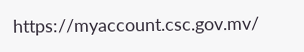https://myaccount.csc.gov.mv/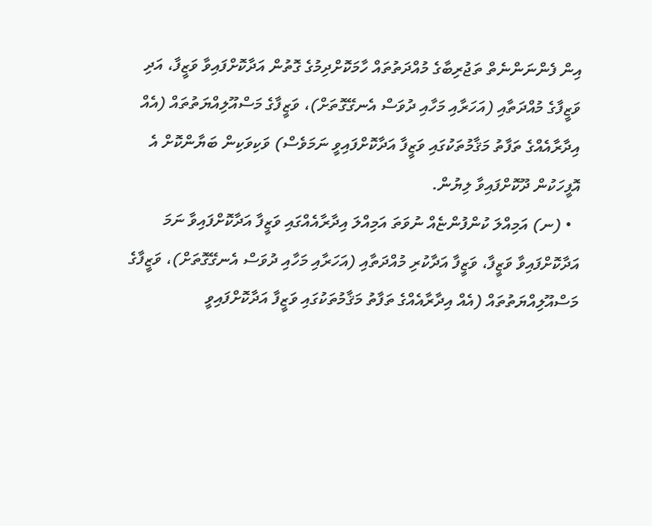އިން ފެންނަންނެތް ތަޖުރިބާގެ މުއްދަތުތައް ހާމަކޮށްދިމުގެ ގޮތުން އަދާކޮށްފައިވާ ވަޒީފާ، އަދި ވަޒީފާގެ މުއްދަތާއި (އަހަރާއި މަހާއި ދުވަސް އެނގޭގޮތަށް)، ވަޒީފާގެ މަސްއޫލިއްޔަތުތައް (އެއް އިދާރާއެއްގެ ތަފާތު މަޤާމުތަކުގައި ވަޒީފާ އަދާކޮށްފައިވީ ނަމަވެސް) ވަކިވަކިން ބަޔާންކޮށް އެ އޮފީހަކުން ދޫކޮށްފައިވާ ލިޔުން.
  • (ނ) އަމިއްލަ ކުންފުންޏެއް ނުވަތަ އަމިއްލަ އިދާރާއެއްގައި ވަޒީފާ އަދާކޮށްފައިވާ ނަމަ އަދާކޮށްފައިވާ ވަޒީފާ، ވަޒީފާ އަދާކުރި މުއްދަތާއި (އަހަރާއި މަހާއި ދުވަސް އެނގޭގޮތަށް)، ވަޒީފާގެ މަސްއޫލިއްޔަތުތައް (އެއް އިދާރާއެއްގެ ތަފާތު މަޤާމުތަކުގައި ވަޒީފާ އަދާކޮށްފައިވީ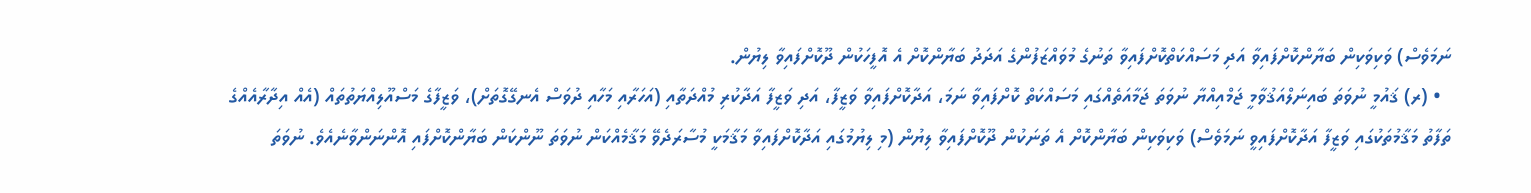ނަމަވެސް) ވަކިވަކިން ބަޔާންކޮށްފައިވާ އަދި މަސައްކަތްކޮށްފައިވާ ތަނުގެ މުވައްޒަފުންގެ އަދަދު ބަޔާންކޮށް އެ އޮފީހަކުން ދޫކޮށްފައިވާ ލިޔުން.
  • (ރ) ޤައުމީ ނުވަތަ ބައިނަލްއަޤުވާމީ ޖަމްއިއްޔާ ނުވަތަ ޖަމާއަތެއްގައި މަސައްކަތް ކޮށްފައިވާ ނަމަ، އަދާކޮށްފައިވާ ވަޒީފާ، އަދި ވަޒީފާ އަދާކުރި މުއްދަތާއި (އަހަރާއި މަހާއި ދުވަސް އެނގޭގޮތަށް)، ވަޒީފާގެ މަސްއޫލިއްޔަތުތައް (އެއް އިދާރާއެއްގެ ތަފާތު މަޤާމުތަކުގައި ވަޒީފާ އަދާކޮށްފައިވީ ނަމަވެސް) ވަކިވަކިން ބަޔާންކޮށް އެ ތަނަކުން ދޫކޮށްފައިވާ ލިޔުން (މި ލިޔުމުގައި އަދާކޮށްފައިވާ މަޤާމަކީ މުސާރަދެވޭ މަޤާމެއްކަން ނުވަތަ ނޫންކަން ބަޔާންކޮށްފައި އޮންނަންވާނެއެވެ. ނުވަތަ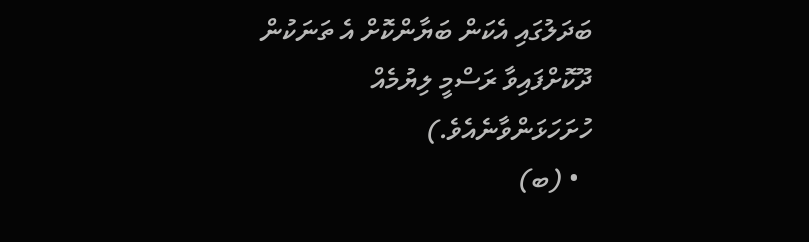ބަދަލުގައި އެކަން ބަޔާންކޮށް އެ ތަނަކުން ދޫކޮށްފައިވާ ރަސްމީ ލިޔުމެއް ހުށަހަޅަންވާނެއެވެ.)
  • (ބ)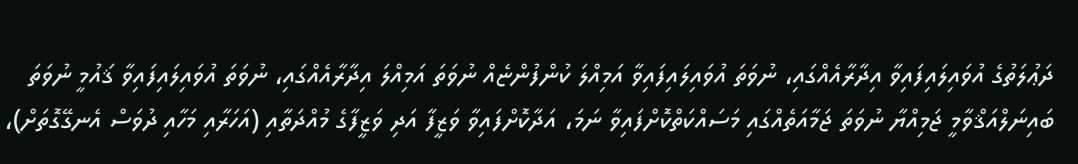ދަޢުލަތުގެ އުވައިލައިފައިވާ އިދާރާއެއްގައި، ނުވަތަ އުވައިލައިފައިވާ އަމިއްލަ ކުންފުންޏެއް ނުވަތަ އަމިއްލަ އިދާރާއެއްގައި، ނުވަތަ އުވައިލައިފައިވާ ޤައުމީ ނުވަތަ ބައިނަލްއަޤްވާމީ ޖަމިއްޔާ ނުވަތަ ޖަމާއަތެއްގައި މަސައްކަތްކޮށްފައިވާ ނަމަ، އަދާކޮށްފައިވާ ވަޒީފާ އަދި ވަޒީފާގެ މުއްދަތާއި (އަހަރާއި މަހާއި ދުވަސް އެނގޭގޮތަށް)،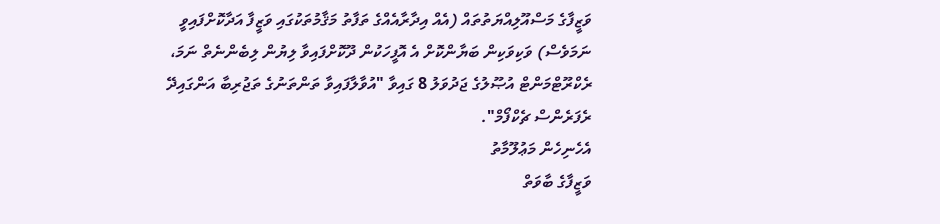ވަޒީފާގެ މަސްއޫލިއްޔަތުތައް (އެއް އިދާރާއެއްގެ ތަފާތު މަޤާމުތަކުގައި ވަޒީފާ އަދާކޮށްފައިވީ ނަމަވެސް) ވަކިވަކިން ބަޔާންކޮށް އެ އޮފީހަކުން ދޫކޮށްފައިވާ ލިޔުން ލިބެންނެތް ނަމަ، ރެކްރޫޓްމަންޓް އުޞޫލުގެ ޖަދުވަލު 8 ގައިވާ "އުވާލާފައިވާ ތަންތަނުގެ ތަޖުރިބާ އަންގައިދޭ ރެފަރެންސް ޗެކްފޯމް".
އެހެނިހެން މަޢުލޫމާތު
ވަޒީފާގެ ބާވަތް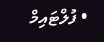• ފުލްޓައިމް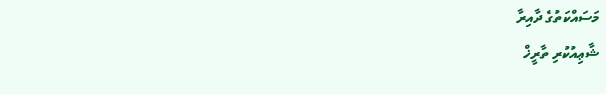މަސައްކަތުގެ ދާއިރާ
ޝާޢިއުކުރި ތާރީޚް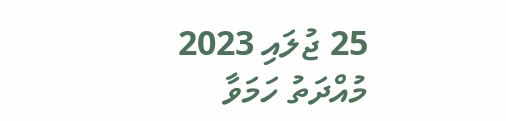25 ޖުލައި 2023
މުއްދަތު ހަމަވާ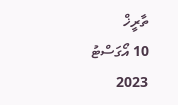ތާރީޚް
10 އޯގަސްޓު 2023